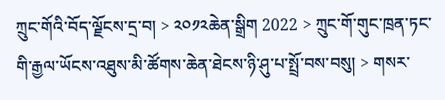ཀྲུང་གོའི་བོད་ལྗོངས་དྲ་བ། > ༢༠༡༢ཆེན་སྒྲིག 2022 > ཀྲུང་གོ་གུང་ཁྲན་ཏང་གི་རྒྱལ་ཡོངས་འཐུས་མི་ཚོགས་ཆེན་ཐེངས་ཉི་ཤུ་པ་སྤྲོ་བས་བསུ། > གསར་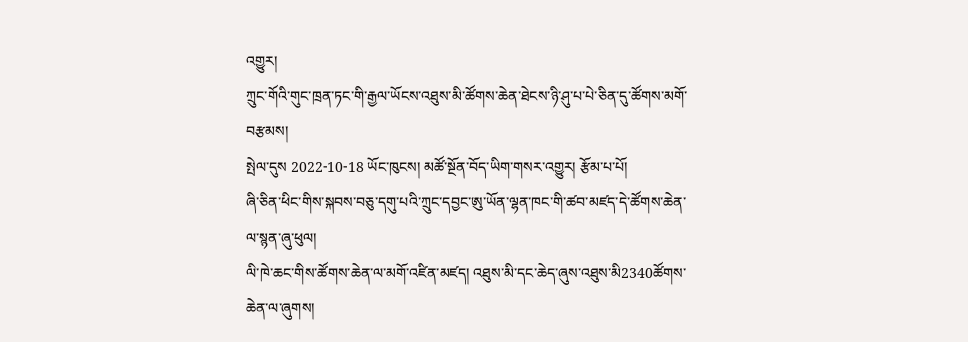འགྱུར།
ཀྲུང་གོའི་གུང་ཁྲན་ཏང་གི་རྒྱལ་ཡོངས་འཐུས་མི་ཚོགས་ཆེན་ཐེངས་ཉི་ཤུ་པ་པེ་ཅིན་དུ་ཚོགས་མགོ་བརྩམས།
སྤེལ་དུས 2022-10-18 ཡོང་ཁུངས། མཚོ་སྔོན་བོད་ཡིག་གསར་འགྱུར། རྩོམ་པ་པོ།
ཞི་ཅིན་ཕིང་གིས་སྐབས་བཅུ་དགུ་པའི་ཀྲུང་དབྱང་ཨུ་ཡོན་ལྷན་ཁང་གི་ཚབ་མཛད་དེ་ཚོགས་ཆེན་ལ་སྙན་ཞུ་ཕུལ།
ལི་ཁེ་ཆང་གིས་ཚོགས་ཆེན་ལ་མགོ་འཛིན་མཛད། འཐུས་མི་དང་ཆེད་ཞུས་འཐུས་མི2340ཚོགས་ཆེན་ལ་ཞུགས།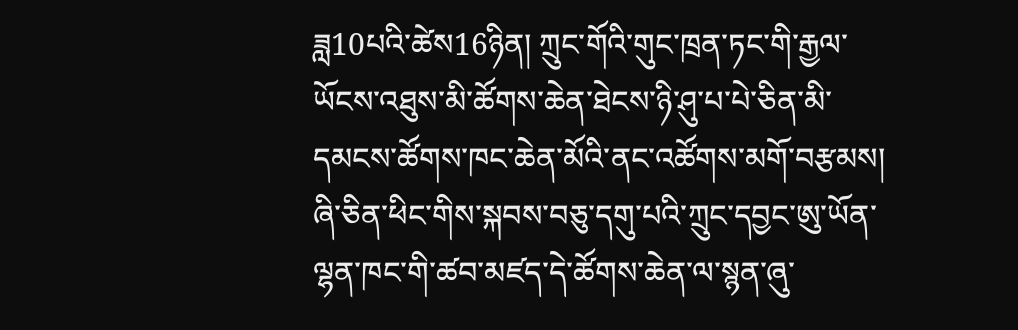ཟླ10པའི་ཚེས16ཉིན། ཀྲུང་གོའི་གུང་ཁྲན་ཏང་གི་རྒྱལ་ཡོངས་འཐུས་མི་ཚོགས་ཆེན་ཐེངས་ཉི་ཤུ་པ་པེ་ཅིན་མི་དམངས་ཚོགས་ཁང་ཆེན་མོའི་ནང་འཚོགས་མགོ་བརྩམས། ཞི་ཅིན་ཕིང་གིས་སྐབས་བཅུ་དགུ་པའི་ཀྲུང་དབྱང་ཨུ་ཡོན་ལྷན་ཁང་གི་ཚབ་མཛད་དེ་ཚོགས་ཆེན་ལ་སྙན་ཞུ་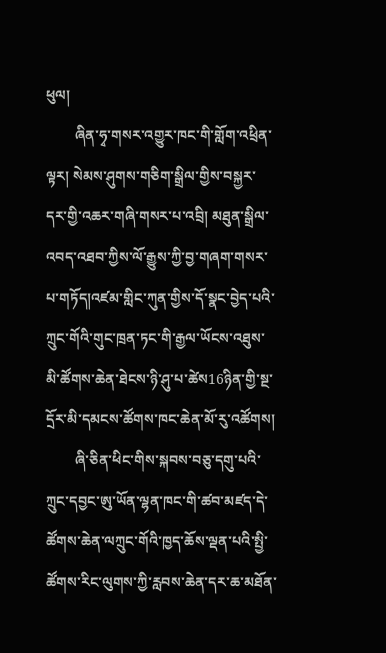ཕུལ།
        ཞིན་ཧྭ་གསར་འགྱུར་ཁང་གི་གློག་འཕྲིན་ལྟར། སེམས་ཤུགས་གཅིག་སྒྲིལ་གྱིས་བསྐྱར་དར་གྱི་འཆར་གཞི་གསར་པ་འབྲི། མཐུན་སྒྲིལ་འབད་འཐབ་ཀྱིས་ལོ་རྒྱུས་ཀྱི་བྱ་གཞག་གསར་པ་གཏོད།འཛམ་གླིང་ཀུན་གྱིས་དོ་སྣང་བྱེད་པའི་ཀྲུང་གོའི་གུང་ཁྲན་ཏང་གི་རྒྱལ་ཡོངས་འཐུས་མི་ཚོགས་ཆེན་ཐེངས་ཉི་ཤུ་པ་ཚེས16ཉིན་གྱི་སྔ་དྲོར་མི་དམངས་ཚོགས་ཁང་ཆེན་མོ་རུ་འཚོགས།
        ཞི་ཅིན་ཕིང་གིས་སྐབས་བཅུ་དགུ་པའི་ཀྲུང་དབྱང་ཨུ་ཡོན་ལྷན་ཁང་གི་ཚབ་མཛད་དེ་ཚོགས་ཆེན་ལཀྲུང་གོའི་ཁྱད་ཆོས་ལྡན་པའི་སྤྱི་ཚོགས་རིང་ལུགས་ཀྱི་རླབས་ཆེན་དར་ཆ་མཐོན་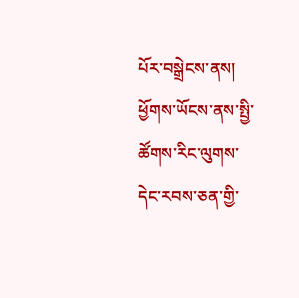པོར་བསྒྲེངས་ནས། ཕྱོགས་ཡོངས་ནས་སྤྱི་ཚོགས་རིང་ལུགས་དེང་རབས་ཅན་གྱི་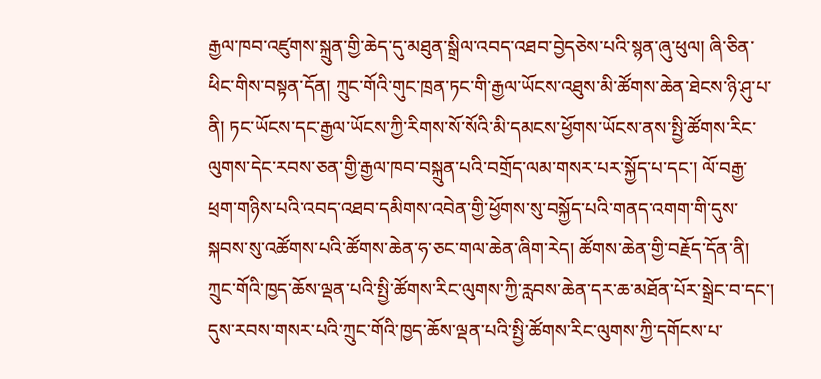རྒྱལ་ཁབ་འཛུགས་སྐྲུན་གྱི་ཆེད་དུ་མཐུན་སྒྲིལ་འབད་འཐབ་བྱེདཅེས་པའི་སྙན་ཞུ་ཕུལ། ཞི་ཅིན་ཕིང་གིས་བསྟན་དོན། ཀྲུང་གོའི་གུང་ཁྲན་ཏང་གི་རྒྱལ་ཡོངས་འཐུས་མི་ཚོགས་ཆེན་ཐེངས་ཉི་ཤུ་པ་ནི། ཏང་ཡོངས་དང་རྒྱལ་ཡོངས་ཀྱི་རིགས་སོ་སོའི་མི་དམངས་ཕྱོགས་ཡོངས་ནས་སྤྱི་ཚོགས་རིང་ལུགས་དེང་རབས་ཅན་གྱི་རྒྱལ་ཁབ་བསྐྲུན་པའི་བགྲོད་ལམ་གསར་པར་སྐྱོད་པ་དང་། ལོ་བརྒྱ་ཕྲག་གཉིས་པའི་འབད་འཐབ་དམིགས་འབེན་གྱི་ཕྱོགས་སུ་བསྐྱོད་པའི་གནད་འགག་གི་དུས་སྐབས་སུ་འཚོགས་པའི་ཚོགས་ཆེན་ཧ་ཅང་གལ་ཆེན་ཞིག་རེད། ཚོགས་ཆེན་གྱི་བརྗོད་དོན་ནི། ཀྲུང་གོའི་ཁྱད་ཆོས་ལྡན་པའི་སྤྱི་ཚོགས་རིང་ལུགས་ཀྱི་རླབས་ཆེན་དར་ཆ་མཐོན་པོར་སྒྲེང་བ་དང་། དུས་རབས་གསར་པའི་ཀྲུང་གོའི་ཁྱད་ཆོས་ལྡན་པའི་སྤྱི་ཚོགས་རིང་ལུགས་ཀྱི་དགོངས་པ་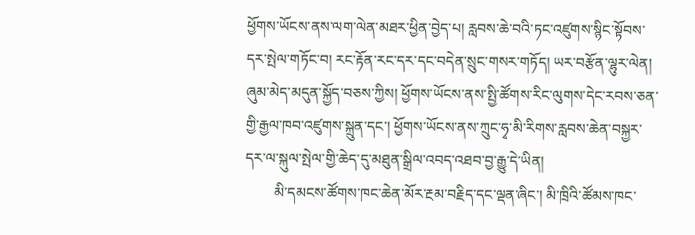ཕྱོགས་ཡོངས་ནས་ལག་ལེན་མཐར་ཕྱིན་བྱེད་པ། རླབས་ཆེ་བའི་ཏང་འཛུགས་སྙིང་སྟོབས་དར་སྤེལ་གཏོང་བ། རང་རྟོན་རང་དར་དང་བདེན་སྲུང་གསར་གཏོད། ཡར་བརྩོན་ལྷུར་ལེན། ཞུམ་མེད་མདུན་སྐྱོད་བཅས་ཀྱིས། ཕྱོགས་ཡོངས་ནས་སྤྱི་ཚོགས་རིང་ལུགས་དེང་རབས་ཅན་གྱི་རྒྱལ་ཁབ་འཛུགས་སྐྲུན་དང་། ཕྱོགས་ཡོངས་ནས་ཀྲུང་ཧྭ་མི་རིགས་རླབས་ཆེན་བསྐྱར་དར་ལ་སྐུལ་སྤེལ་གྱི་ཆེད་དུ་མཐུན་སྒྲིལ་འབད་འཐབ་བྱ་རྒྱུ་དེ་ཡིན།
        མི་དམངས་ཚོགས་ཁང་ཆེན་མོར་རྔམ་བརྗིད་དང་ལྡན་ཞིང་། མི་ཁྲིའི་ཚོམས་ཁང་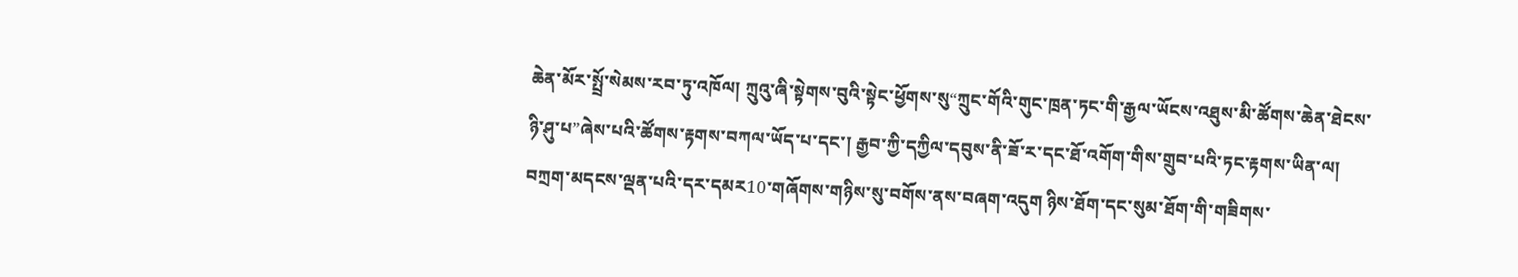ཆེན་མོར་སྤྲོ་སེམས་རབ་ཏུ་འཁོལ། ཀྲུའུ་ཞི་སྟེགས་བུའི་སྟེང་ཕྱོགས་སུ“ཀྲུང་གོའི་གུང་ཁྲན་ཏང་གི་རྒྱལ་ཡོངས་འཐུས་མི་ཚོགས་ཆེན་ཐེངས་ཉི་ཤུ་པ”ཞེས་པའི་ཚོགས་རྟགས་བཀལ་ཡོད་པ་དང་། རྒྱབ་ཀྱི་དཀྱིལ་དབུས་ནི་ཟོ་ར་དང་ཐོ་འགོག་གིས་གྲུབ་པའི་ཏང་རྟགས་ཡིན་ལ། བཀྲག་མདངས་ལྡན་པའི་དར་དམར10་གཞོགས་གཉིས་སུ་བགོས་ནས་བཞག་འདུག ཉིས་ཐོག་དང་སུམ་ཐོག་གི་གཟིགས་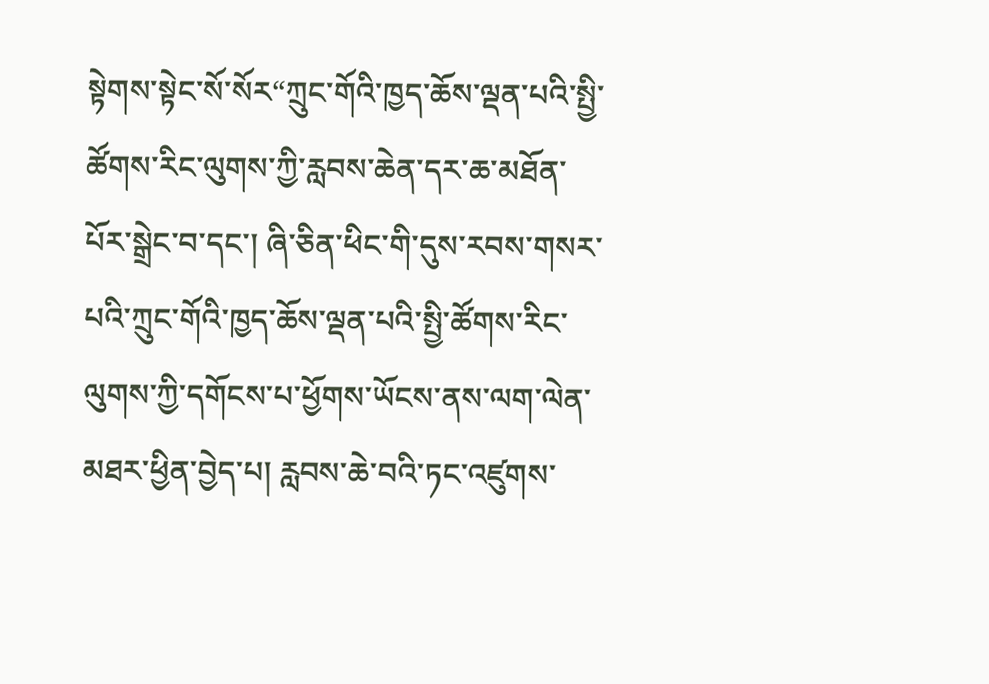སྟེགས་སྟེང་སོ་སོར“ཀྲུང་གོའི་ཁྱད་ཆོས་ལྡན་པའི་སྤྱི་ཚོགས་རིང་ལུགས་ཀྱི་རླབས་ཆེན་དར་ཆ་མཐོན་པོར་སྒྲེང་བ་དང་། ཞི་ཅིན་ཕིང་གི་དུས་རབས་གསར་པའི་ཀྲུང་གོའི་ཁྱད་ཆོས་ལྡན་པའི་སྤྱི་ཚོགས་རིང་ལུགས་ཀྱི་དགོངས་པ་ཕྱོགས་ཡོངས་ནས་ལག་ལེན་མཐར་ཕྱིན་བྱེད་པ། རླབས་ཆེ་བའི་ཏང་འཛུགས་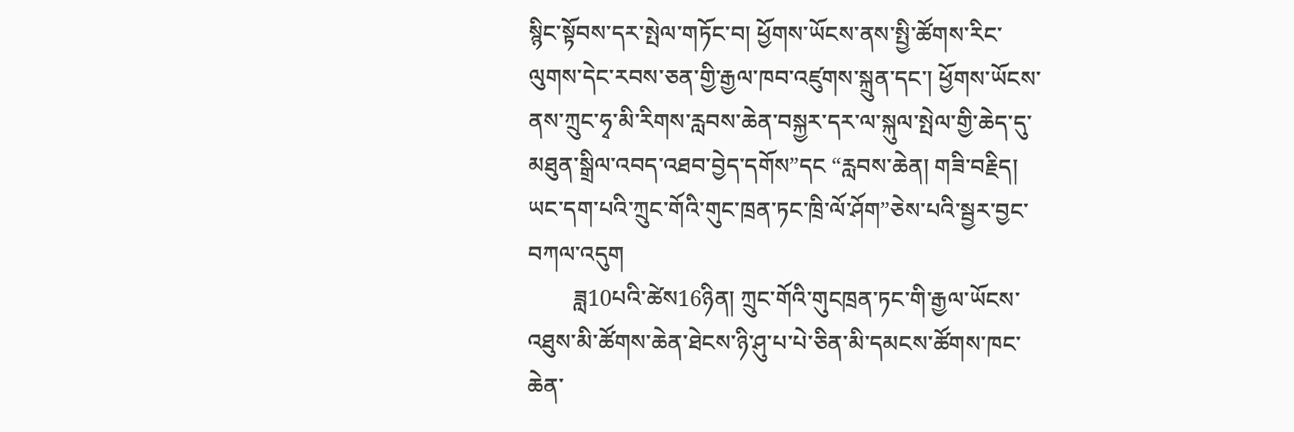སྙིང་སྟོབས་དར་སྤེལ་གཏོང་བ། ཕྱོགས་ཡོངས་ནས་སྤྱི་ཚོགས་རིང་ལུགས་དེང་རབས་ཅན་གྱི་རྒྱལ་ཁབ་འཛུགས་སྐྲུན་དང་། ཕྱོགས་ཡོངས་ནས་ཀྲུང་ཧྭ་མི་རིགས་རླབས་ཆེན་བསྐྱར་དར་ལ་སྐུལ་སྤེལ་གྱི་ཆེད་དུ་མཐུན་སྒྲིལ་འབད་འཐབ་བྱེད་དགོས”དང “རླབས་ཆེན། གཟི་བརྗིད། ཡང་དག་པའི་ཀྲུང་གོའི་གུང་ཁྲན་ཏང་ཁྲི་ལོ་ཤོག”ཅེས་པའི་སྦྱར་བྱང་བཀལ་འདུག
        ཟླ10པའི་ཚེས16ཉིན། ཀྲུང་གོའི་གུངཁྲན་ཏང་གི་རྒྱལ་ཡོངས་འཐུས་མི་ཚོགས་ཆེན་ཐེངས་ཉི་ཤུ་པ་པེ་ཅིན་མི་དམངས་ཚོགས་ཁང་ཆེན་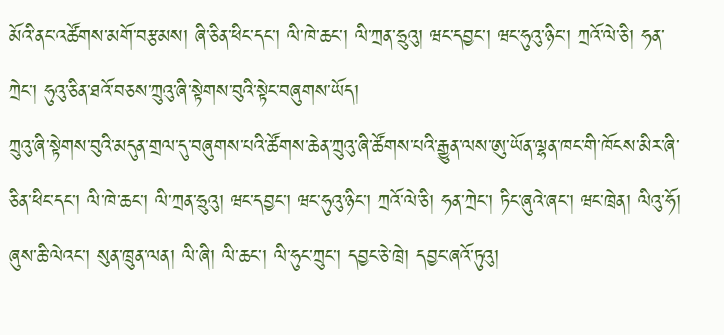མོའི་ནང་འཚོགས་མགོ་བརྩམས། ཞི་ཅིན་ཕིང་དང་། ལི་ཁེ་ཆང་། ལི་ཀྲན་ཧྲུའུ། ཝང་དབྱང་། ཝང་ཧུའུ་ཉིང་། ཀྲའོ་ལེ་ཅི། ཧན་ཀྲེང་། ཧུའུ་ཅིན་ཐའོ་བཅས་ཀྲུའུ་ཞི་སྟེགས་བུའི་སྟེང་བཞུགས་ཡོད།
ཀྲུའུ་ཞི་སྟེགས་བུའི་མདུན་གྲལ་དུ་བཞུགས་པའི་ཚོགས་ཆེན་ཀྲུའུ་ཞི་ཚོགས་པའི་རྒྱུན་ལས་ཨུ་ཡོན་ལྷན་ཁང་གི་ཁོངས་མིར་ཞི་ཅིན་ཕིང་དང་། ལི་ཁེ་ཆང་། ལི་ཀྲན་ཧྲུའུ། ཝང་དབྱང་། ཝང་ཧུའུ་ཉིང་། ཀྲའོ་ལེ་ཅི། ཧན་ཀྲེང་། ཏིང་ཞུའེ་ཞང་། ཝང་ཁྲེན། ལིའུ་ཧོ། ཞུས་ཆི་ལེའང་། སུན་ཁྲུན་ལན། ལི་ཞི། ལི་ཆང་། ལི་ཧུང་ཀྲུང་། དབྱང་ཅེ་ཁྲེ། དབྱང་ཞའོ་ཏུའུ།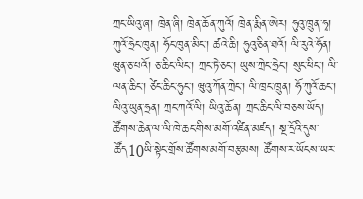ཀྲང་ཡིའུ་ཞ། ཁྲེན་ཞི། ཁྲེན་ཆོན་ཀུའོ། ཁྲེན་རྨིན་ཨེར། ཧུའུ་ཁྲུན་ཧྭ། ཀུའོ་ཧྲེང་ཁུན། ཧོང་ཁུན་མིང་། ཚའེ་ཆི། ཧུའུ་ཅིན་ཐའོ། ལི་རུའེ་ཧོན། ཝུན་ཅ་པའོ། ཅ་ཆིང་ལིང་། ཀྲང་ཏེ་ཅང་། ཡུས་ཀྲེང་ཧྲེང་། སུང་ཕིང་། ལི་ལན་ཆིང་། ཙེང་ཆིང་ཧུང་། ཝུའུ་ཀོན་ཀྲེང་། ལི་ཁྲང་ཁྲུན། ཧོ་ཀུའོ་ཆང་། ལིའུ་ཡུན་ཧྲན། ཀྲང་ཀའོ་ལི། ཡིའུ་ཆོན། ཀྲང་ཆིང་ལི་བཅས་ཡོད།
ཚོགས་ཆེན་ལ་ལི་ཁེ་ཆང་གིས་མགོ་འཛིན་མཛད། སྔ་དྲོའི་དུས་ཚོད10ཡི་སྟེང་གྲོས་ཚོགས་མགོ་བརྩམས། ཚོགས་ར་ཡོངས་ཡར་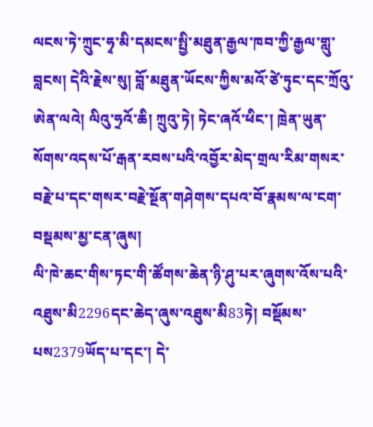ལངས་ཏེ་ཀྲུང་ཧྭ་མི་དམངས་སྤྱི་མཐུན་རྒྱལ་ཁབ་ཀྱི་རྒྱལ་གླུ་བླངས། དེའི་རྗེས་སུ། བློ་མཐུན་ཡོངས་ཀྱིས་མའོ་ཙེ་ཏུང་དང་ཀྲོའུ་ཨེན་ལའེ། ལིའུ་ཧྲའོ་ཆི། ཀྲུའུ་ཏེ། ཏེང་ཞའོ་ཕིང་། ཁྲེན་ཡུན་སོགས་འདས་པོ་རྒན་རབས་པའི་འབྱོར་མེད་གྲལ་རིམ་གསར་བརྗེ་པ་དང་གསར་བརྗེ་སྔོན་གཤེགས་དཔའ་བོ་རྣམས་ལ་ངག་བསྡམས་མྱ་ངན་ཞུས།
ལི་ཁེ་ཆང་གིས་ཏང་གི་ཚོགས་ཆེན་ཉི་ཤུ་པར་ཞུགས་འོས་པའི་འཐུས་མི2296དང་ཆེད་ཞུས་འཐུས་མི83ཏེ། བསྡོམས་པས2379ཡོད་པ་དང་། དེ་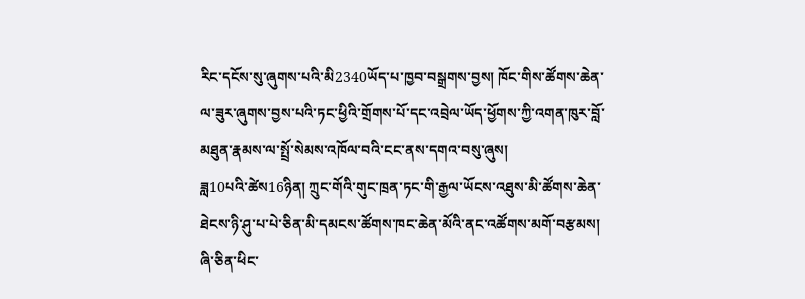རིང་དངོས་སུ་ཞུགས་པའི་མི2340ཡོད་པ་ཁྱབ་བསྒྲགས་བྱས། ཁོང་གིས་ཚོགས་ཆེན་ལ་ཟུར་ཞུགས་བྱས་པའི་ཏང་ཕྱིའི་གྲོགས་པོ་དང་འབྲེལ་ཡོད་ཕྱོགས་ཀྱི་འགན་ཁུར་བློ་མཐུན་རྣམས་ལ་སྤྲོ་སེམས་འཁོལ་བའི་ངང་ནས་དགའ་བསུ་ཞུས།
ཟླ10པའི་ཚེས16ཉིན། ཀྲུང་གོའི་གུང་ཁྲན་ཏང་གི་རྒྱལ་ཡོངས་འཐུས་མི་ཚོགས་ཆེན་ཐེངས་ཉི་ཤུ་པ་པེ་ཅིན་མི་དམངས་ཚོགས་ཁང་ཆེན་མོའི་ནང་འཚོགས་མགོ་བརྩམས། ཞི་ཅིན་ཕིང་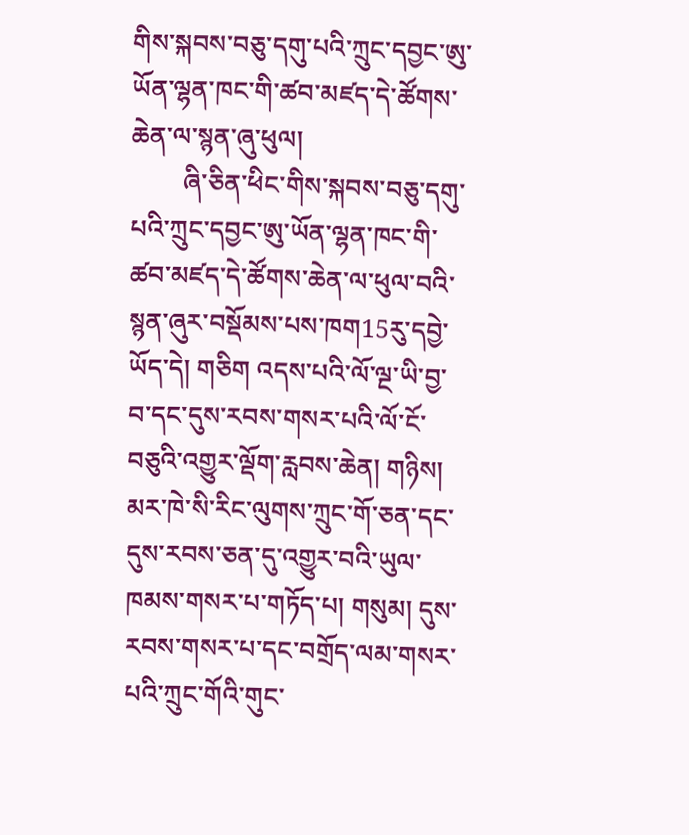གིས་སྐབས་བཅུ་དགུ་པའི་ཀྲུང་དབྱང་ཨུ་ཡོན་ལྷན་ཁང་གི་ཚབ་མཛད་དེ་ཚོགས་ཆེན་ལ་སྙན་ཞུ་ཕུལ།
        ཞི་ཅིན་ཕིང་གིས་སྐབས་བཅུ་དགུ་པའི་ཀྲུང་དབྱང་ཨུ་ཡོན་ལྷན་ཁང་གི་ཚབ་མཛད་དེ་ཚོགས་ཆེན་ལ་ཕུལ་བའི་སྙན་ཞུར་བསྡོམས་པས་ཁག15རུ་དབྱེ་ཡོད་དེ། གཅིག འདས་པའི་ལོ་ལྔ་ཡི་བྱ་བ་དང་དུས་རབས་གསར་པའི་ལོ་ངོ་བཅུའི་འགྱུར་ལྡོག་རླབས་ཆེན། གཉིས། མར་ཁེ་སི་རིང་ལུགས་ཀྲུང་གོ་ཅན་དང་དུས་རབས་ཅན་དུ་འགྱུར་བའི་ཡུལ་ཁམས་གསར་པ་གཏོད་པ། གསུམ། དུས་རབས་གསར་པ་དང་བགྲོད་ལམ་གསར་པའི་ཀྲུང་གོའི་གུང་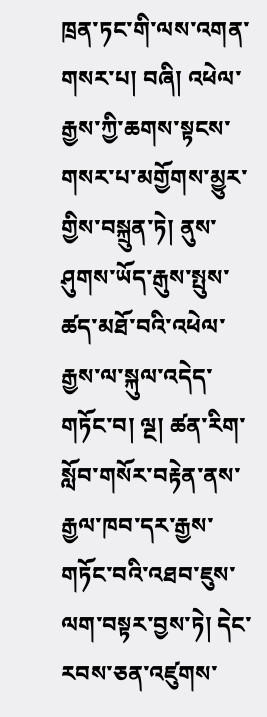ཁྲན་ཏང་གི་ལས་འགན་གསར་པ། བཞི། འཕེལ་རྒྱས་ཀྱི་ཆགས་སྟངས་གསར་པ་མགྱོགས་མྱུར་གྱིས་བསྐྲུན་ཏེ། ནུས་ཤུགས་ཡོད་རྒུས་སྤུས་ཚད་མཐོ་བའི་འཕེལ་རྒྱས་ལ་སྐུལ་འདེད་གཏོང་བ། ལྔ། ཚན་རིག་སློབ་གསོར་བརྟེན་ནས་རྒྱལ་ཁབ་དར་རྒྱས་གཏོང་བའི་འཐབ་ཇུས་ལག་བསྟར་བྱས་ཏེ། དེང་རབས་ཅན་འཛུགས་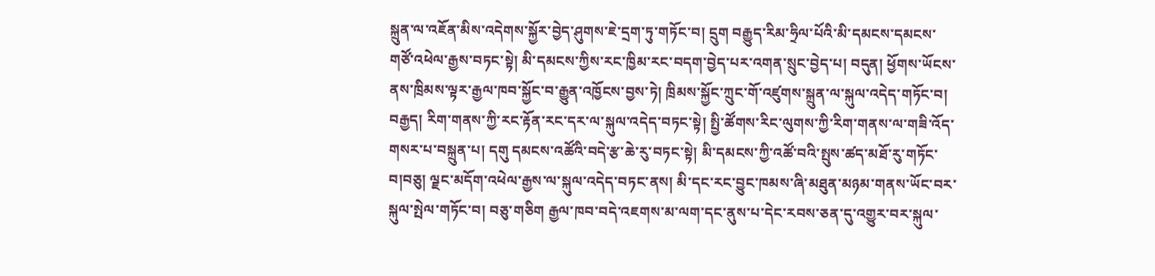སྐྲུན་ལ་འཇོན་མིས་འདེགས་སྐྱོར་བྱེད་ཤུགས་ཇེ་དྲག་ཏུ་གཏོང་བ། དྲུག བརྒྱུད་རིམ་ཧྲིལ་པོའི་མི་དམངས་དམངས་གཙོ་འཕེལ་རྒྱས་བཏང་སྟེ། མི་དམངས་ཀྱིས་རང་ཁྱིམ་རང་བདག་བྱེད་པར་འགན་སྲུང་བྱེད་པ། བདུན། ཕྱོགས་ཡོངས་ནས་ཁྲིམས་ལྟར་རྒྱལ་ཁབ་སྐྱོང་བ་རྒྱུན་འཁྱོངས་བྱས་ཏེ། ཁྲིམས་སྐྱོང་ཀྲུང་གོ་འཛུགས་སྐྲུན་ལ་སྐུལ་འདེད་གཏོང་བ། བརྒྱད། རིག་གནས་ཀྱི་རང་རྟོན་རང་དར་ལ་སྐུལ་འདེད་བཏང་སྟེ། སྤྱི་ཚོགས་རིང་ལུགས་ཀྱི་རིག་གནས་ལ་གཟི་འོད་གསར་པ་བསྐྲུན་པ། དགུ དམངས་འཚོའི་བདེ་རྩ་ཆེ་རུ་བཏང་སྟེ། མི་དམངས་ཀྱི་འཚོ་བའི་སྤུས་ཚད་མཐོ་རུ་གཏོང་བ།བཅུ། ལྗང་མདོག་འཕེལ་རྒྱས་ལ་སྐུལ་འདེད་བཏང་ནས། མི་དང་རང་བྱུང་ཁམས་ཞི་མཐུན་མཉམ་གནས་ཡོང་བར་སྐུལ་སྤེལ་གཏོང་བ། བཅུ་གཅིག རྒྱལ་ཁབ་བདེ་འཇགས་མ་ལག་དང་ནུས་པ་དེང་རབས་ཅན་དུ་འགྱུར་བར་སྐུལ་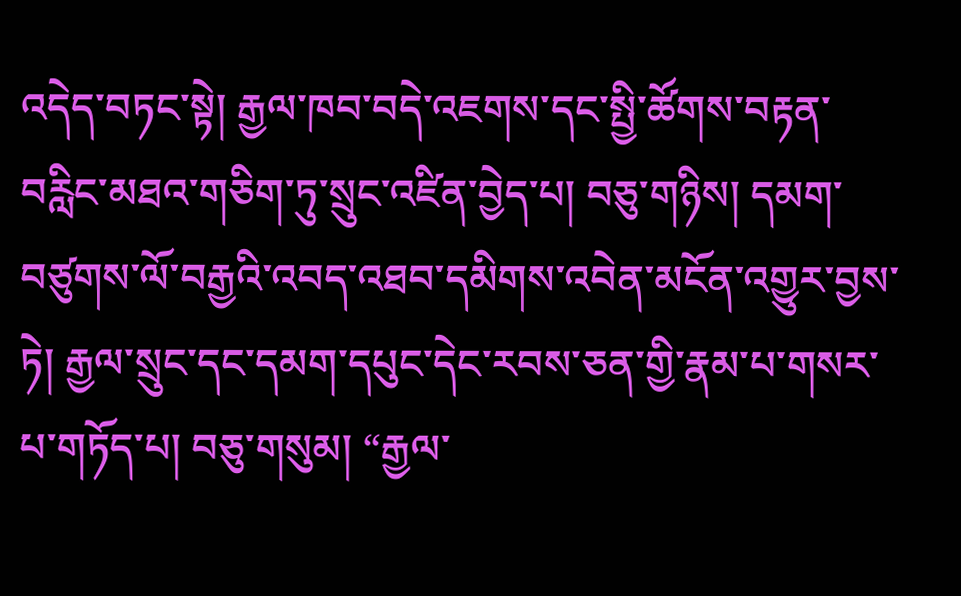འདེད་བཏང་སྟེ། རྒྱལ་ཁབ་བདེ་འཇགས་དང་སྤྱི་ཚོགས་བརྟན་བརླིང་མཐའ་གཅིག་ཏུ་སྲུང་འཛིན་བྱེད་པ། བཅུ་གཉིས། དམག་བཙུགས་ལོ་བརྒྱའི་འབད་འཐབ་དམིགས་འབེན་མངོན་འགྱུར་བྱས་ཏེ། རྒྱལ་སྲུང་དང་དམག་དཔུང་དེང་རབས་ཅན་གྱི་རྣམ་པ་གསར་པ་གཏོད་པ། བཅུ་གསུམ། “རྒྱལ་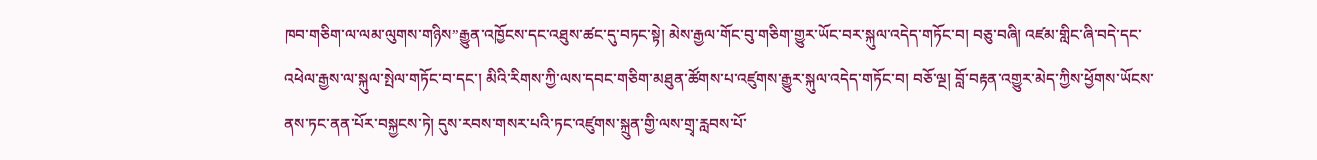ཁབ་གཅིག་ལ་ལམ་ལུགས་གཉིས”རྒྱུན་འཁྱོངས་དང་འཐུས་ཚང་དུ་བཏང་སྟེ། མེས་རྒྱལ་གོང་བུ་གཅིག་གྱུར་ཡོང་བར་སྐུལ་འདེད་གཏོང་བ། བཅུ་བཞི། འཛམ་གླིང་ཞི་བདེ་དང་འཕེལ་རྒྱས་ལ་སྐུལ་སྤེལ་གཏོང་བ་དང་། མིའི་རིགས་ཀྱི་ལས་དབང་གཅིག་མཐུན་ཚོགས་པ་འཛུགས་རྒྱུར་སྐུལ་འདེད་གཏོང་བ། བཅོ་ལྔ། བློ་བརྟན་འགྱུར་མེད་ཀྱིས་ཕྱོགས་ཡོངས་ནས་ཏང་ནན་པོར་བསྐྱངས་ཏེ། དུས་རབས་གསར་པའི་ཏང་འཛུགས་སྐྲུན་གྱི་ལས་གྲྭ་རླབས་པོ་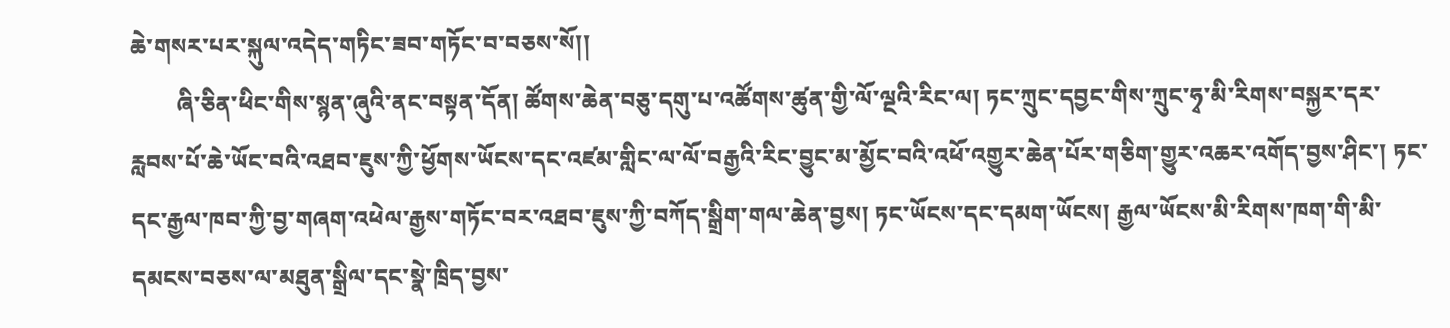ཆེ་གསར་པར་སྐུལ་འདེད་གཏིང་ཟབ་གཏོང་བ་བཅས་སོ།།
        ཞི་ཅིན་ཕིང་གིས་སྙན་ཞུའི་ནང་བསྟན་དོན། ཚོགས་ཆེན་བཅུ་དགུ་པ་འཚོགས་ཚུན་གྱི་ལོ་ལྔའི་རིང་ལ། ཏང་ཀྲུང་དབྱང་གིས་ཀྲུང་ཧྭ་མི་རིགས་བསྐྱར་དར་རླབས་པོ་ཆེ་ཡོང་བའི་འཐབ་ཇུས་ཀྱི་ཕྱོགས་ཡོངས་དང་འཛམ་གླིང་ལ་ལོ་བརྒྱའི་རིང་བྱུང་མ་མྱོང་བའི་འཕོ་འགྱུར་ཆེན་པོར་གཅིག་གྱུར་འཆར་འགོད་བྱས་ཤིང་། ཏང་དང་རྒྱལ་ཁབ་ཀྱི་བྱ་གཞག་འཕེལ་རྒྱས་གཏོང་བར་འཐབ་ཇུས་ཀྱི་བཀོད་སྒྲིག་གལ་ཆེན་བྱས། ཏང་ཡོངས་དང་དམག་ཡོངས། རྒྱལ་ཡོངས་མི་རིགས་ཁག་གི་མི་དམངས་བཅས་ལ་མཐུན་སྒྲིལ་དང་སྣེ་ཁྲིད་བྱས་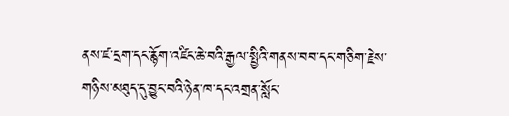ནས་ཛ་དྲག་དང་རྙོག་འཛིང་ཆེ་བའི་རྒྱལ་སྤྱིའི་གནས་བབ་དང་གཅིག་རྗེས་གཉིས་མཐུད་དུ་བྱུང་བའི་ཉེན་ཁ་དང་འགྲན་སློང་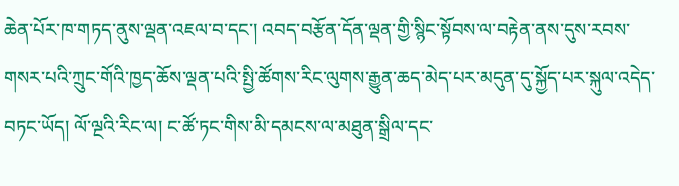ཆེན་པོར་ཁ་གཏད་ནུས་ལྡན་འཇལ་བ་དང་། འབད་བརྩོན་དོན་ལྡན་གྱི་སྙིང་སྟོབས་ལ་བརྟེན་ནས་དུས་རབས་གསར་པའི་ཀྲུང་གོའི་ཁྱད་ཆོས་ལྡན་པའི་སྤྱི་ཚོགས་རིང་ལུགས་རྒྱུན་ཆད་མེད་པར་མདུན་དུ་སྐྱོད་པར་སྐུལ་འདེད་བཏང་ཡོད། ལོ་ལྔའི་རིང་ལ། ང་ཚོ་ཏང་གིས་མི་དམངས་ལ་མཐུན་སྒྲིལ་དང་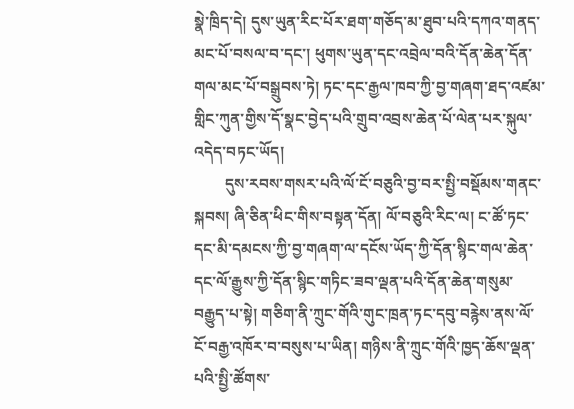སྣེ་ཁྲིད་དེ། དུས་ཡུན་རིང་པོར་ཐག་གཅོད་མ་ཐུབ་པའི་དཀའ་གནད་མང་པོ་བསལ་བ་དང་། ཕུགས་ཡུན་དང་འབྲེལ་བའི་དོན་ཆེན་དོན་གལ་མང་པོ་བསྒྲུབས་ཏེ། ཏང་དང་རྒྱལ་ཁབ་ཀྱི་བྱ་གཞག་ཐད་འཛམ་གླིང་ཀུན་གྱིས་དོ་སྣང་བྱེད་པའི་གྲུབ་འབྲས་ཆེན་པོ་ལེན་པར་སྐུལ་འདེད་བཏང་ཡོད།
        དུས་རབས་གསར་པའི་ལོ་ངོ་བཅུའི་བྱ་བར་སྤྱི་བསྡོམས་གནང་སྐབས། ཞི་ཅིན་ཕིང་གིས་བསྟན་དོན། ལོ་བཅུའི་རིང་ལ། ང་ཚོ་ཏང་དང་མི་དམངས་ཀྱི་བྱ་གཞག་ལ་དངོས་ཡོད་ཀྱི་དོན་སྙིང་གལ་ཆེན་དང་ལོ་རྒྱུས་ཀྱི་དོན་སྙིང་གཏིང་ཟབ་ལྡན་པའི་དོན་ཆེན་གསུམ་བརྒྱུད་པ་སྟེ། གཅིག་ནི་ཀྲུང་གོའི་གུང་ཁྲན་ཏང་དབུ་བརྙེས་ནས་ལོ་ངོ་བརྒྱ་འཁོར་བ་བསུས་པ་ཡིན། གཉིས་ནི་ཀྲུང་གོའི་ཁྱད་ཆོས་ལྡན་པའི་སྤྱི་ཚོགས་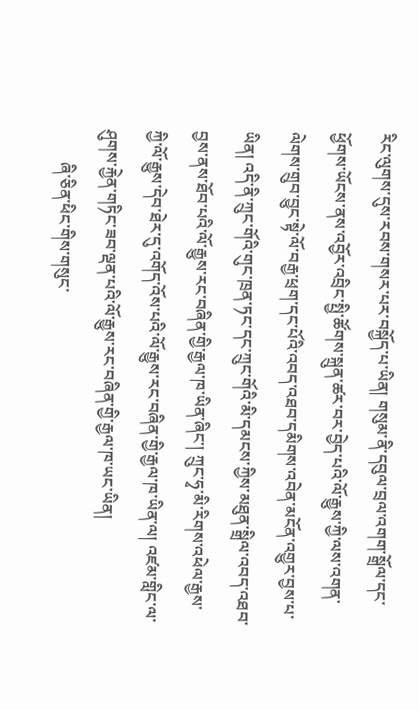རིང་ལུགས་དུས་རབས་གསར་པར་བསྐྱོད་པ་ཡིན། གསུམ་ནི་དབུལ་བྲལ་འགག་སྒྲོལ་དང་ཕྱོགས་ཡོངས་ནས་འབྱོར་འབྲིང་སྤྱི་ཚོགས་སྐྲུན་ཚར་བར་བྱེད་པའི་ལོ་རྒྱུས་ཀྱི་ལས་འགན་ལེགས་གྲུབ་བྱུང་སྟེ་ལོ་བརྒྱ་ཕྲག་དང་པོའི་འབད་འཐབ་དམིགས་འབེན་མངོན་འགྱུར་བྱས་པ་ཡིན། འདི་ནི་ཀྲུང་གོའི་གུང་ཁྲན་ཏང་དང་ཀྲུང་གོའི་མི་དམངས་ཀྱིས་མཐུན་སྒྲིལ་འབད་འཐབ་བྱས་ནས་ཐོབ་པའི་ལོ་རྒྱུས་རང་བཞིན་གྱི་རྒྱལ་ཁ་ཡིན་ཞིང་། ཀྲུང་ཧྭ་མི་རིགས་འཕེལ་རྒྱས་ཀྱི་ལོ་རྒྱུས་དེབ་ཐེར་དུ་འགོད་འོས་པའི་ལོ་རྒྱུས་རང་བཞིན་གྱི་རྒྱལ་ཁ་ཡིན་ལ། འཛམ་གླིང་ལ་ཤུགས་རྐྱེན་གཏིང་ཟབ་ལྡན་པའི་ལོ་རྒྱུས་རང་བཞིན་གྱི་རྒྱལ་ཁ་ཡང་ཡིན།
        ཞི་ཅིན་ཕིང་གིས་གསུང་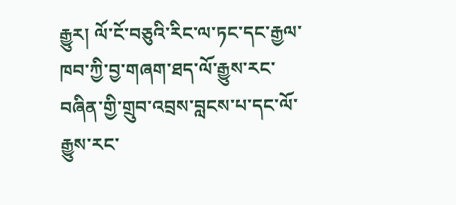རྒྱུར། ལོ་ངོ་བཅུའི་རིང་ལ་ཏང་དང་རྒྱལ་ཁབ་ཀྱི་བྱ་གཞག་ཐད་ལོ་རྒྱུས་རང་བཞིན་གྱི་གྲུབ་འབྲས་བླངས་པ་དང་ལོ་རྒྱུས་རང་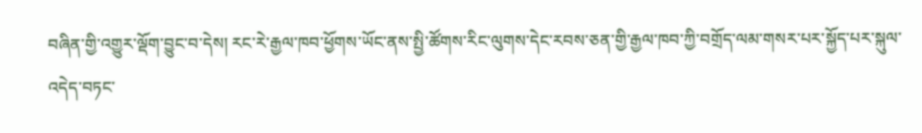བཞིན་གྱི་འགྱུར་ལྡོག་བྱུང་བ་དེས། རང་རེ་རྒྱལ་ཁབ་ཕྱོགས་ཡོང་ནས་སྤྱི་ཚོགས་རིང་ལུགས་དེང་རབས་ཅན་གྱི་རྒྱལ་ཁབ་ཀྱི་བགྲོད་ལམ་གསར་པར་སྐྱོད་པར་སྐུལ་འདེད་བཏང་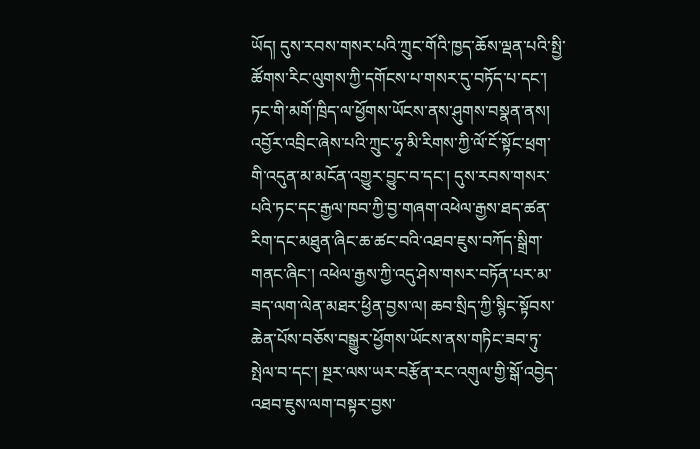ཡོད། དུས་རབས་གསར་པའི་ཀྲུང་གོའི་ཁྱད་ཆོས་ལྡན་པའི་སྤྱི་ཚོགས་རིང་ལུགས་ཀྱི་དགོངས་པ་གསར་དུ་བཏོད་པ་དང་། ཏང་གི་མགོ་ཁྲིད་ལ་ཕྱོགས་ཡོངས་ནས་ཤུགས་བསྣན་ནས། འབྱོར་འབྲིང་ཞེས་པའི་ཀྲུང་ཧྭ་མི་རིགས་ཀྱི་ལོ་ངོ་སྟོང་ཕྲག་གི་འདུན་མ་མངོན་འགྱུར་བྱུང་བ་དང་། དུས་རབས་གསར་པའི་ཏང་དང་རྒྱལ་ཁབ་ཀྱི་བྱ་གཞག་འཕེལ་རྒྱས་ཐད་ཚན་རིག་དང་མཐུན་ཞིང་ཆ་ཚང་བའི་འཐབ་ཇུས་བཀོད་སྒྲིག་གནང་ཞིང་། འཕེལ་རྒྱས་ཀྱི་འདུ་ཤེས་གསར་བཏོན་པར་མ་ཟད་ལག་ལེན་མཐར་ཕྱིན་བྱས་ལ། ཆབ་སྲིད་ཀྱི་སྙིང་སྟོབས་ཆེན་པོས་བཅོས་བསྒྱུར་ཕྱོགས་ཡོངས་ནས་གཏིང་ཟབ་ཏུ་སྤེལ་བ་དང་། སྔར་ལས་ཡར་བརྩོན་རང་འགུལ་གྱི་སྒོ་འབྱེད་འཐབ་ཇུས་ལག་བསྟར་བྱས་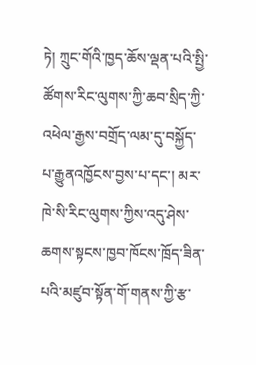ཏེ། ཀྲུང་གོའི་ཁྱད་ཆོས་ལྡན་པའི་སྤྱི་ཚོགས་རིང་ལུགས་ཀྱི་ཆབ་སྲིད་ཀྱི་འཕེལ་རྒྱས་བགྲོད་ལམ་དུ་བསྐྱོད་པ་རྒྱུནའཁྱོངས་བྱས་པ་དང་། མར་ཁེ་སི་རིང་ལུགས་ཀྱིས་འདུ་ཤེས་ཆགས་སྟངས་ཁྱབ་ཁོངས་ཁྲོད་ཟིན་པའི་མཛུབ་སྟོན་གོ་གནས་ཀྱི་རྩ་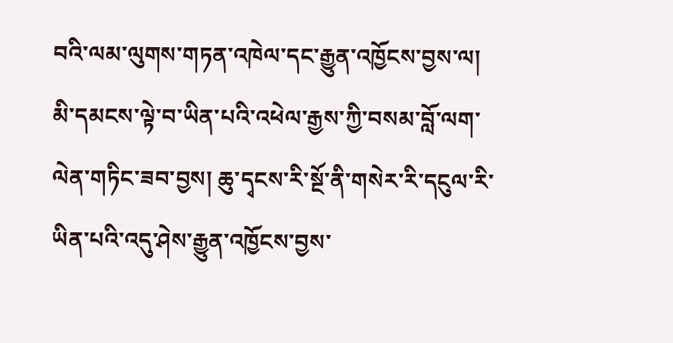བའི་ལམ་ལུགས་གཏན་འཁེལ་དང་རྒྱུན་འཁྱོངས་བྱས་ལ། མི་དམངས་ལྟེ་བ་ཡིན་པའི་འཕེལ་རྒྱས་ཀྱི་བསམ་བློ་ལག་ལེན་གཏིང་ཟབ་བྱས། ཆུ་དྭངས་རི་སྔོ་ནི་གསེར་རི་དངུལ་རི་ཡིན་པའི་འདུ་ཤེས་རྒྱུན་འཁྱོངས་བྱས་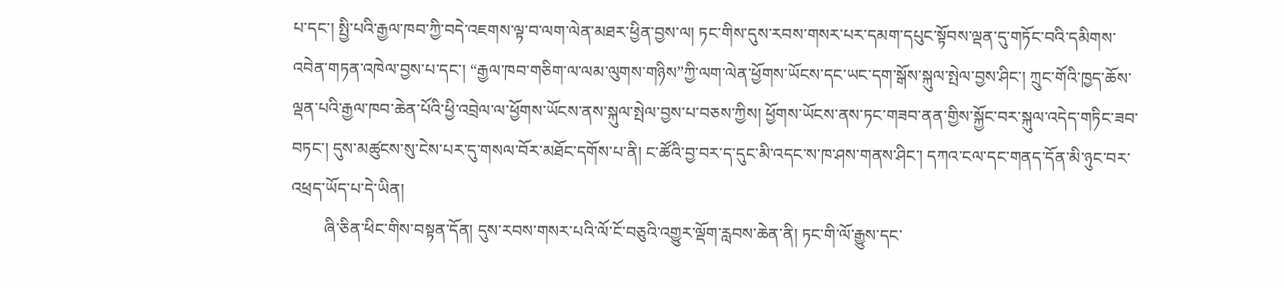པ་དང་། སྤྱི་པའི་རྒྱལ་ཁབ་ཀྱི་བདེ་འཇགས་ལྟ་བ་ལག་ལེན་མཐར་ཕྱིན་བྱས་ལ། ཏང་གིས་དུས་རབས་གསར་པར་དམག་དཔུང་སྟོབས་ལྡན་དུ་གཏོང་བའི་དམིགས་འབེན་གཏན་འཁེལ་བྱས་པ་དང་། “རྒྱལ་ཁབ་གཅིག་ལ་ལམ་ལུགས་གཉིས”ཀྱི་ལག་ལེན་ཕྱོགས་ཡོངས་དང་ཡང་དག་སྒོས་སྐུལ་སྤེལ་བྱས་ཤིང་། ཀྲུང་གོའི་ཁྱད་ཆོས་ལྡན་པའི་རྒྱལ་ཁབ་ཆེན་པོའི་ཕྱི་འབྲེལ་ལ་ཕྱོགས་ཡོངས་ནས་སྐུལ་སྤེལ་བྱས་པ་བཅས་ཀྱིས། ཕྱོགས་ཡོངས་ནས་ཏང་གཟབ་ནན་གྱིས་སྐྱོང་བར་སྐུལ་འདེད་གཏིང་ཟབ་བཏང་། དུས་མཚུངས་སུ་ངེས་པར་དུ་གསལ་བོར་མཐོང་དགོས་པ་ནི། ང་ཚོའི་བྱ་བར་ད་དུང་མི་འདང་ས་ཁ་ཤས་གནས་ཤིང་། དཀའ་ངལ་དང་གནད་དོན་མི་ཉུང་བར་འཕྲད་ཡོད་པ་དེ་ཡིན།
        ཞི་ཅིན་ཕིང་གིས་བསྟན་དོན། དུས་རབས་གསར་པའི་ལོ་ངོ་བཅུའི་འགྱུར་ལྡོག་རླབས་ཆེན་ནི། ཏང་གི་ལོ་རྒྱུས་དང་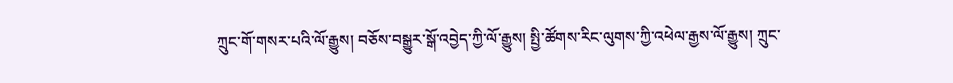ཀྲུང་གོ་གསར་པའི་ལོ་རྒྱུས། བཅོས་བསྒྱུར་སྒོ་འབྱེད་ཀྱི་ལོ་རྒྱུས། སྤྱི་ཚོགས་རིང་ལུགས་ཀྱི་འཕེལ་རྒྱས་ལོ་རྒྱུས། ཀྲུང་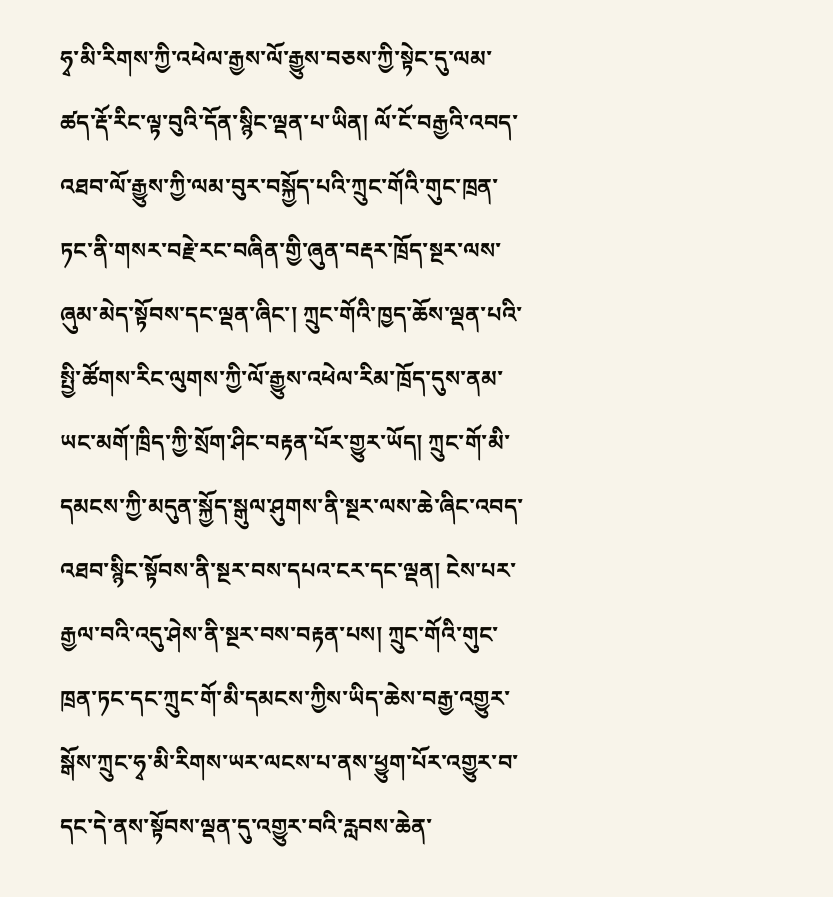ཧྭ་མི་རིགས་ཀྱི་འཕེལ་རྒྱས་ལོ་རྒྱུས་བཅས་ཀྱི་སྟེང་དུ་ལམ་ཚད་རྡོ་རིང་ལྟ་བུའི་དོན་སྙིང་ལྡན་པ་ཡིན། ལོ་ངོ་བརྒྱའི་འབད་འཐབ་ལོ་རྒྱུས་ཀྱི་ལམ་བུར་བསྐྱོད་པའི་ཀྲུང་གོའི་གུང་ཁྲན་ཏང་ནི་གསར་བརྗེ་རང་བཞིན་གྱི་ཞུན་བརྡར་ཁྲོད་སྔར་ལས་ཞུམ་མེད་སྟོབས་དང་ལྡན་ཞིང་། ཀྲུང་གོའི་ཁྱད་ཆོས་ལྡན་པའི་སྤྱི་ཚོགས་རིང་ལུགས་ཀྱི་ལོ་རྒྱུས་འཕེལ་རིམ་ཁྲོད་དུས་ནམ་ཡང་མགོ་ཁྲིད་ཀྱི་སྲོག་ཤིང་བརྟན་པོར་གྱུར་ཡོད། ཀྲུང་གོ་མི་དམངས་ཀྱི་མདུན་སྐྱོད་སྒུལ་ཤུགས་ནི་སྔར་ལས་ཆེ་ཞིང་འབད་འཐབ་སྙིང་སྟོབས་ནི་སྔར་བས་དཔའ་ངར་དང་ལྡན། ངེས་པར་རྒྱལ་བའི་འདུ་ཤེས་ནི་སྔར་བས་བརྟན་པས། ཀྲུང་གོའི་གུང་ཁྲན་ཏང་དང་ཀྲུང་གོ་མི་དམངས་ཀྱིས་ཡིད་ཆེས་བརྒྱ་འགྱུར་སྒོས་ཀྲུང་ཧྭ་མི་རིགས་ཡར་ལངས་པ་ནས་ཕྱུག་པོར་འགྱུར་བ་དང་དེ་ནས་སྟོབས་ལྡན་དུ་འགྱུར་བའི་རླབས་ཆེན་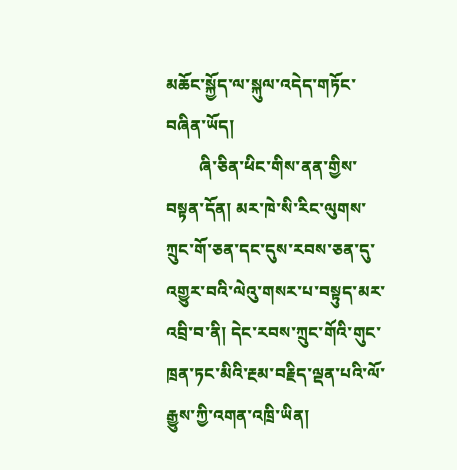མཆོང་སྐྱོད་ལ་སྐུལ་འདེད་གཏོང་བཞིན་ཡོད།
        ཞི་ཅིན་ཕིང་གིས་ནན་གྱིས་བསྟན་དོན། མར་ཁེ་སི་རིང་ལུགས་ཀྲུང་གོ་ཅན་དང་དུས་རབས་ཅན་དུ་འགྱུར་བའི་ལེའུ་གསར་པ་བསྟུད་མར་འབྲི་བ་ནི། དེང་རབས་ཀྲུང་གོའི་གུང་ཁྲན་ཏང་མིའི་རྔམ་བརྗིད་ལྡན་པའི་ལོ་རྒྱུས་ཀྱི་འགན་འཁྲི་ཡིན།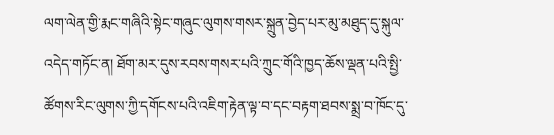ལག་ལེན་གྱི་རྨང་གཞིའི་སྟེང་གཞུང་ལུགས་གསར་སྐྲུན་བྱེད་པར་མུ་མཐུད་དུ་སྐུལ་འདེད་གཏོང་ན། ཐོག་མར་དུས་རབས་གསར་པའི་ཀྲུང་གོའི་ཁྱད་ཆོས་ལྡན་པའི་སྤྱི་ཚོགས་རིང་ལུགས་ཀྱི་དགོངས་པའི་འཇིག་རྟེན་ལྟ་བ་དང་བརྟག་ཐབས་སྨྲ་བ་ཁོང་དུ་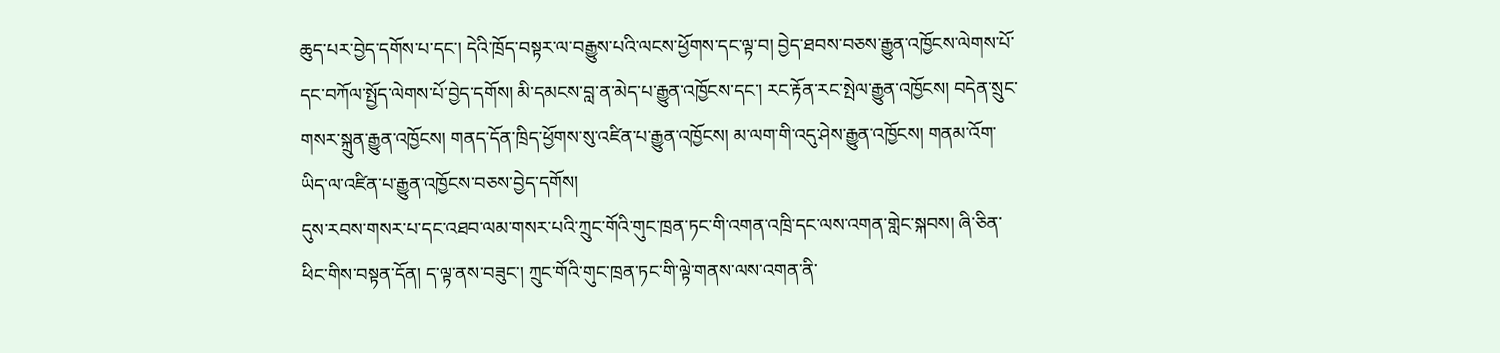ཆུད་པར་བྱེད་དགོས་པ་དང་། དེའི་ཁྲོད་བསྟར་ལ་བརྒྱུས་པའི་ལངས་ཕྱོགས་དང་ལྟ་བ། བྱེད་ཐབས་བཅས་རྒྱུན་འཁྱོངས་ལེགས་པོ་དང་བཀོལ་སྤྱོད་ལེགས་པོ་བྱེད་དགོས། མི་དམངས་བླ་ན་མེད་པ་རྒྱུན་འཁྱོངས་དང་། རང་རྟོན་རང་སྤེལ་རྒྱུན་འཁྱོངས། བདེན་སྲུང་གསར་སྐྲུན་རྒྱུན་འཁྱོངས། གནད་དོན་ཁྲིད་ཕྱོགས་སུ་འཛིན་པ་རྒྱུན་འཁྱོངས། མ་ལག་གི་འདུ་ཤེས་རྒྱུན་འཁྱོངས། གནམ་འོག་ཡིད་ལ་འཛིན་པ་རྒྱུན་འཁྱོངས་བཅས་བྱེད་དགོས།
དུས་རབས་གསར་པ་དང་འཐབ་ལམ་གསར་པའི་ཀྲུང་གོའི་གུང་ཁྲན་ཏང་གི་འགན་འཁྲི་དང་ལས་འགན་གླེང་སྐབས། ཞི་ཅིན་ཕིང་གིས་བསྟན་དོན། ད་ལྟ་ནས་བཟུང་། ཀྲུང་གོའི་གུང་ཁྲན་ཏང་གི་ལྟེ་གནས་ལས་འགན་ནི་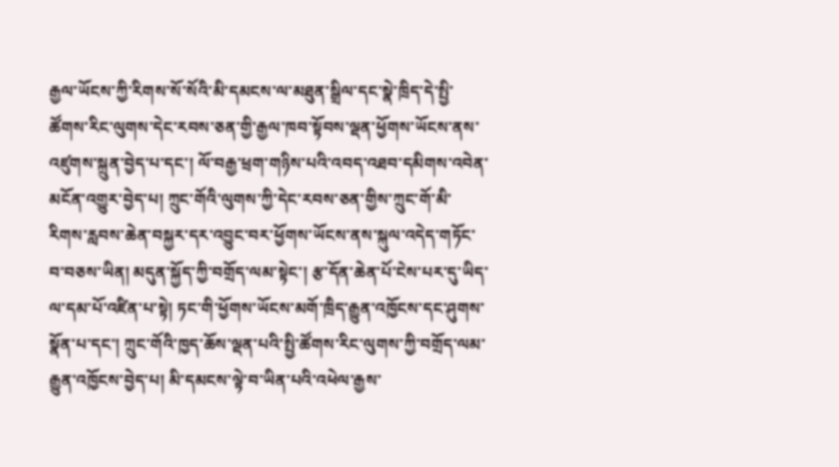རྒྱལ་ཡོངས་ཀྱི་རིགས་སོ་སོའི་མི་དམངས་ལ་མཐུན་སྒྲིལ་དང་སྣེ་ཁྲིད་དེ་སྤྱི་ཚོགས་རིང་ལུགས་དེང་རབས་ཅན་གྱི་རྒྱལ་ཁབ་སྟོབས་ལྡན་ཕྱོགས་ཡོངས་ནས་འཛུགས་སྐྲུན་བྱེད་པ་དང་། ལོ་བརྒྱ་ཕྲག་གཉིས་པའི་འབད་འཐབ་དམིགས་འབེན་མངོན་འགྱུར་བྱེད་པ། ཀྲུང་གོའི་ལུགས་ཀྱི་དེང་རབས་ཅན་གྱིས་ཀྲུང་གོ་མི་རིགས་རླབས་ཆེན་བསྐྱར་དར་འབྱུང་བར་ཕྱོགས་ཡོངས་ནས་སྐུལ་འདེད་གཏོང་བ་བཅས་ཡིན། མདུན་སྐྱོད་ཀྱི་བགྲོད་ལམ་སྟེང་། རྩ་དོན་ཆེན་པོ་ངེས་པར་དུ་ཡིད་ལ་དམ་པོ་འཛིན་པ་སྟེ། ཏང་གི་ཕྱོགས་ཡོངས་མགོ་ཁྲིད་རྒྱུན་འཁྱོངས་དང་ཤུགས་སྣོན་པ་དང་། ཀྲུང་གོའི་ཁྱད་ཆོས་ལྡན་པའི་སྤྱི་ཚོགས་རིང་ལུགས་ཀྱི་བགྲོད་ལམ་རྒྱུན་འཁྱོངས་བྱེད་པ། མི་དམངས་ལྟེ་བ་ཡིན་པའི་འཕེལ་རྒྱས་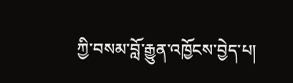ཀྱི་བསམ་བློ་རྒྱུན་འཁྱོངས་བྱེད་པ།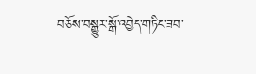བཅོས་བསྒྱུར་སྒོ་འབྱེད་གཏིང་ཟབ་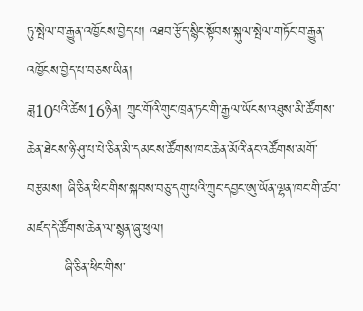ཏུ་སྤེལ་བ་རྒྱུན་འཁྱོངས་བྱེད་པ། འཐབ་རྩོད་སྙིང་སྟོབས་སྐུལ་སྤེལ་གཏོང་བ་རྒྱུན་འཁྱོངས་བྱེད་པ་བཅས་ཡིན།
ཟླ10པའི་ཚེས16ཉིན། ཀྲུང་གོའི་གུང་ཁྲན་ཏང་གི་རྒྱལ་ཡོངས་འཐུས་མི་ཚོགས་ཆེན་ཐེངས་ཉི་ཤུ་པ་པེ་ཅིན་མི་དམངས་ཚོགས་ཁང་ཆེན་མོའི་ནང་འཚོགས་མགོ་བརྩམས། ཞི་ཅིན་ཕིང་གིས་སྐབས་བཅུ་དགུ་པའི་ཀྲུང་དབྱང་ཨུ་ཡོན་ལྷན་ཁང་གི་ཚབ་མཛད་དེ་ཚོགས་ཆེན་ལ་སྙན་ཞུ་ཕུལ།
        ཞི་ཅིན་ཕིང་གིས་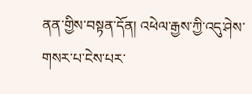ནན་གྱིས་བསྟན་དོན། འཕེལ་རྒྱས་ཀྱི་འདུ་ཤེས་གསར་པ་ངེས་པར་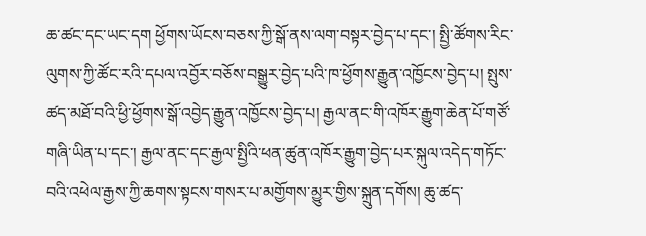ཆ་ཚང་དང་ཡང་དག ཕྱོགས་ཡོངས་བཅས་ཀྱི་སྒོ་ནས་ལག་བསྟར་བྱེད་པ་དང་། སྤྱི་ཚོགས་རིང་ལུགས་ཀྱི་ཚོང་རའི་དཔལ་འབྱོར་བཅོས་བསྒྱུར་བྱེད་པའི་ཁ་ཕྱོགས་རྒྱུན་འཁྱོངས་བྱེད་པ། སྤུས་ཚད་མཐོ་བའི་ཕྱི་ཕྱོགས་སྒོ་འབྱེད་རྒྱུན་འཁྱོངས་བྱེད་པ། རྒྱལ་ནང་གི་འཁོར་རྒྱུག་ཆེན་པོ་གཙོ་གཞི་ཡིན་པ་དང་། རྒྱལ་ནང་དང་རྒྱལ་སྤྱིའི་ཕན་ཚུན་འཁོར་རྒྱུག་བྱེད་པར་སྐུལ་འདེད་གཏོང་བའི་འཕེལ་རྒྱས་ཀྱི་ཆགས་སྟངས་གསར་པ་མགྱོགས་མྱུར་གྱིས་སྐྲུན་དགོས། ཆུ་ཚད་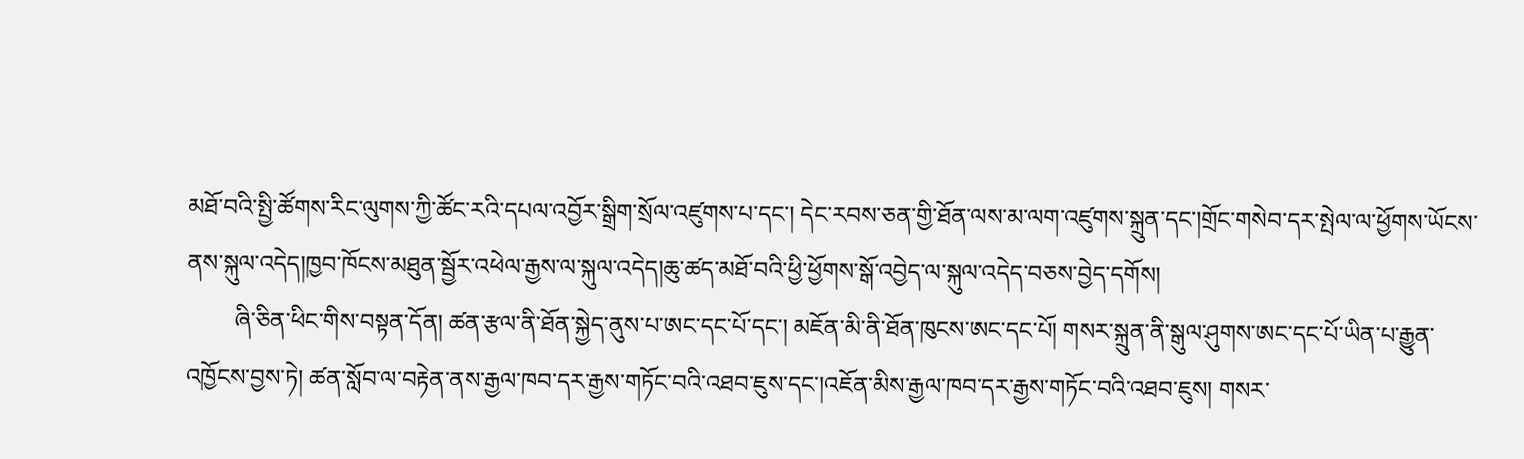མཐོ་བའི་སྤྱི་ཚོགས་རིང་ལུགས་ཀྱི་ཚོང་རའི་དཔལ་འབྱོར་སྒྲིག་སྲོལ་འཛུགས་པ་དང་། དེང་རབས་ཅན་གྱི་ཐོན་ལས་མ་ལག་འཛུགས་སྐྲུན་དང་།གྲོང་གསེབ་དར་སྤེལ་ལ་ཕྱོགས་ཡོངས་ནས་སྐུལ་འདེད།ཁྱབ་ཁོངས་མཐུན་སྦྱོར་འཕེལ་རྒྱས་ལ་སྐུལ་འདེད།ཆུ་ཚད་མཐོ་བའི་ཕྱི་ཕྱོགས་སྒོ་འབྱེད་ལ་སྐུལ་འདེད་བཅས་བྱེད་དགོས།
        ཞི་ཅིན་ཕིང་གིས་བསྟན་དོན། ཚན་རྩལ་ནི་ཐོན་སྐྱེད་ནུས་པ་ཨང་དང་པོ་དང་། མཇོན་མི་ནི་ཐོན་ཁུངས་ཨང་དང་པོ། གསར་སྐྲུན་ནི་སྒུལ་ཤུགས་ཨང་དང་པོ་ཡིན་པ་རྒྱུན་འཁྱོངས་བྱས་ཏེ། ཚན་སློབ་ལ་བརྟེན་ནས་རྒྱལ་ཁབ་དར་རྒྱས་གཏོང་བའི་འཐབ་ཇུས་དང་།འཇོན་མིས་རྒྱལ་ཁབ་དར་རྒྱས་གཏོང་བའི་འཐབ་ཇུས། གསར་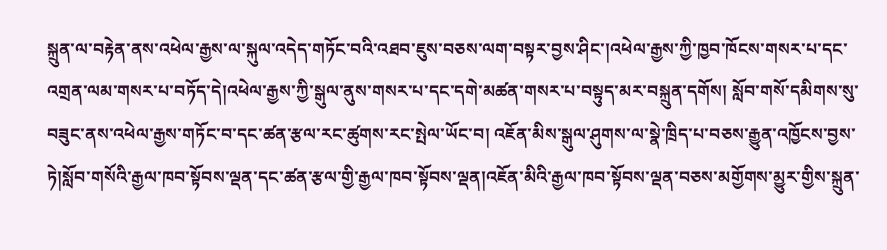སྐྲུན་ལ་བརྟེན་ནས་འཕེལ་རྒྱས་ལ་སྐུལ་འདེད་གཏོང་བའི་འཐབ་ཇུས་བཅས་ལག་བསྟར་བྱས་ཤིང་།འཕེལ་རྒྱས་ཀྱི་ཁྱབ་ཁོངས་གསར་པ་དང་འགྲན་ལམ་གསར་པ་བཏོད་དེ།འཕེལ་རྒྱས་ཀྱི་སྒུལ་ནུས་གསར་པ་དང་དགེ་མཚན་གསར་པ་བསྟུད་མར་བསྐྲུན་དགོས། སློབ་གསོ་དམིགས་སུ་བཟུང་ནས་འཕེལ་རྒྱས་གཏོང་བ་དང་ཚན་རྩལ་རང་ཚུགས་རང་སྤེལ་ཡོང་བ། འཇོན་མིས་སྒུལ་ཤུགས་ལ་སྣེ་ཁྲིད་པ་བཅས་རྒྱུན་འཁྱོངས་བྱས་ཏེ།སློབ་གསོའི་རྒྱལ་ཁབ་སྟོབས་ལྡན་དང་ཚན་རྩལ་གྱི་རྒྱལ་ཁབ་སྟོབས་ལྡན།འཇོན་མིའི་རྒྱལ་ཁབ་སྟོབས་ལྡན་བཅས་མགྱོགས་མྱུར་གྱིས་སྐྲུན་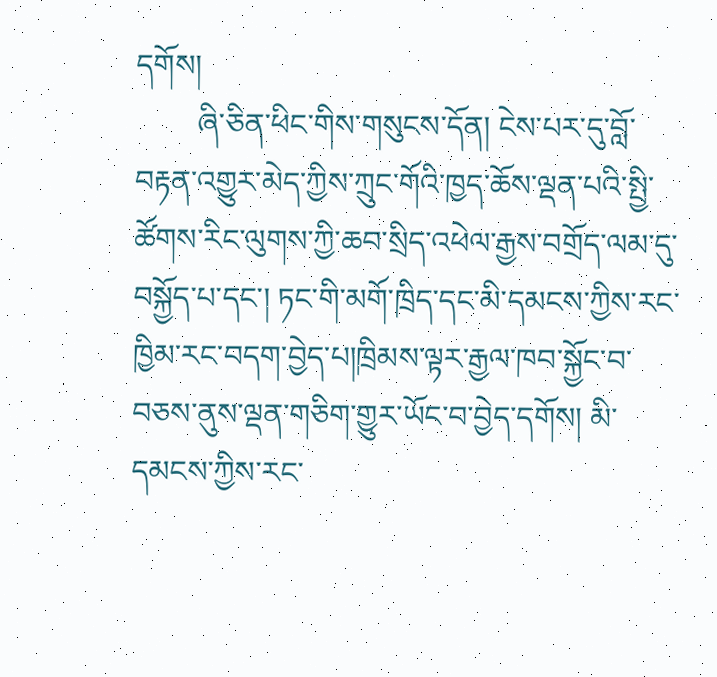དགོས།
        ཞི་ཅིན་ཕིང་གིས་གསུངས་དོན། ངེས་པར་དུ་བློ་བརྟན་འགྱུར་མེད་ཀྱིས་ཀྲུང་གོའི་ཁྱད་ཆོས་ལྡན་པའི་སྤྱི་ཚོགས་རིང་ལུགས་ཀྱི་ཆབ་སྲིད་འཕེལ་རྒྱས་བགྲོད་ལམ་དུ་བསྐྱོད་པ་དང་། ཏང་གི་མགོ་ཁྲིད་དང་མི་དམངས་ཀྱིས་རང་ཁྱིམ་རང་བདག་བྱེད་པ།ཁྲིམས་ལྟར་རྒྱལ་ཁབ་སྐྱོང་བ་བཅས་ནུས་ལྡན་གཅིག་གྱུར་ཡོང་བ་བྱེད་དགོས། མི་དམངས་ཀྱིས་རང་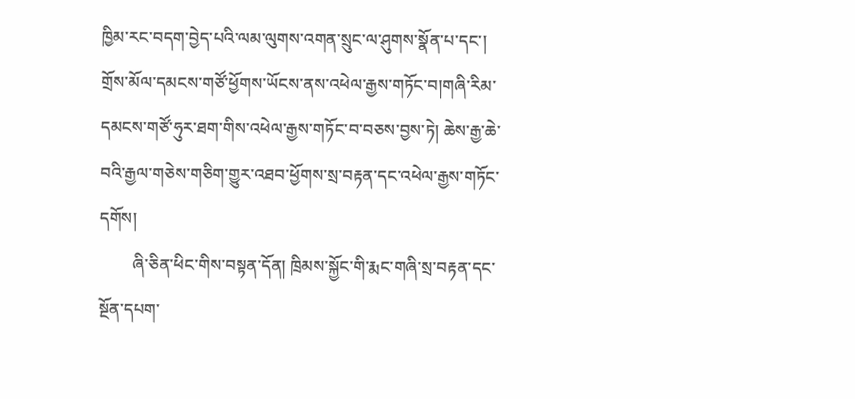ཁྱིམ་རང་བདག་བྱེད་པའི་ལམ་ལུགས་འགན་སྲུང་ལ་ཤུགས་སྣོན་པ་དང་། གྲོས་མོལ་དམངས་གཙོ་ཕྱོགས་ཡོངས་ནས་འཕེལ་རྒྱས་གཏོང་བ།གཞི་རིམ་དམངས་གཙོ་ཧུར་ཐག་གིས་འཕེལ་རྒྱས་གཏོང་བ་བཅས་བྱས་ཏེ། ཆེས་རྒྱ་ཆེ་བའི་རྒྱལ་གཅེས་གཅིག་གྱུར་འཐབ་ཕྱོགས་སྲ་བརྟན་དང་འཕེལ་རྒྱས་གཏོང་དགོས།
        ཞི་ཅིན་ཕིང་གིས་བསྟན་དོན། ཁྲིམས་སྐྱོང་གི་རྨང་གཞི་སྲ་བརྟན་དང་སྔོན་དཔག་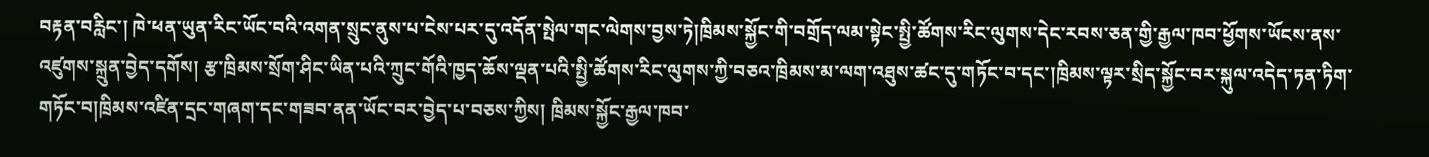བརྟན་བརླིང་། ཁེ་ཕན་ཡུན་རིང་ཡོང་བའི་འགན་སྲུང་ནུས་པ་ངེས་པར་དུ་འདོན་སྤེལ་གང་ལེགས་བྱས་ཏེ།ཁྲིམས་སྐྱོང་གི་བགྲོད་ལམ་སྟེང་སྤྱི་ཚོགས་རིང་ལུགས་དེང་རབས་ཅན་གྱི་རྒྱལ་ཁབ་ཕྱོགས་ཡོངས་ནས་འཛུགས་སྐྲུན་བྱེད་དགོས། རྩ་ཁྲིམས་སྲོག་ཤིང་ཡིན་པའི་ཀྲུང་གོའི་ཁྱད་ཆོས་ལྡན་པའི་སྤྱི་ཚོགས་རིང་ལུགས་ཀྱི་བཅའ་ཁྲིམས་མ་ལག་འཐུས་ཚང་དུ་གཏོང་བ་དང་།ཁྲིམས་ལྟར་སྲིད་སྐྱོང་བར་སྐུལ་འདེད་ཏན་ཏིག་གཏོང་བ།ཁྲིམས་འཛིན་དྲང་གཞག་དང་གཟབ་ནན་ཡོང་བར་བྱེད་པ་བཅས་ཀྱིས། ཁྲིམས་སྐྱོང་རྒྱལ་ཁབ་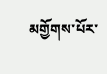མགྱོགས་པོར་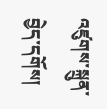འཛུགས་སྐྲུན་བྱེད་དགོས།